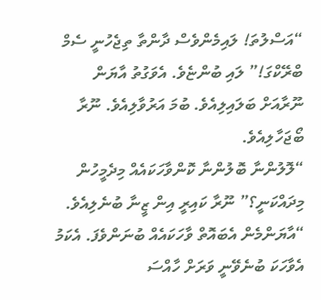“އަސްލުތަ! ލައިމެންވެސް ދާންތާ ތިޖެހުނީ ސެމް ބްރޭކްގަ!” ލައި ބުންޏެވެ. އެވަގުތު އާޔަން ނޫރާއަށް ބަލައިލިއެވެ. ބުމަ އަރުވާލިއެވެ. ނޫރާ ބޯޖަހާލިއެވެ.
“ލޮލުންނާ ބޮލުންނާ ކޮންވާހަކައެއް މިދެމީހުން މިދައްކަނީ؟” ނޫރާ ކައިރީ އިން ޒީނާ ބުނެލިއެވެ.
“އާޔަންމެން އެބައޮތް ވާހަކައެއް ބުނަންވެފަ. އެކަމު އެވާހަކަ ބުނެވޭނީ ވަރަށް ހާއްސަ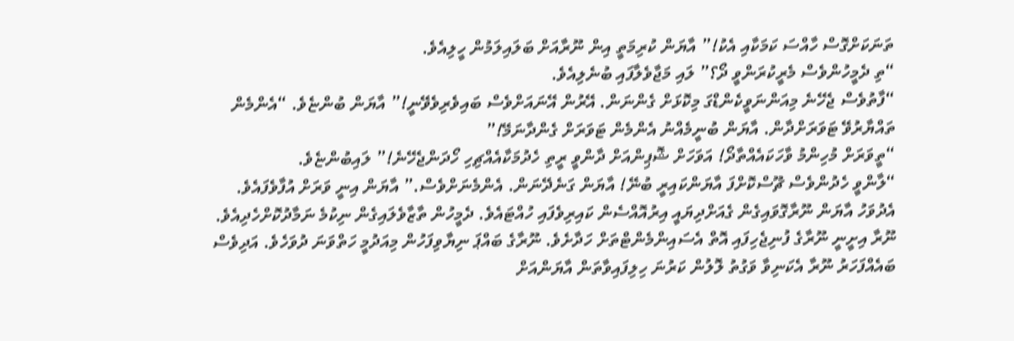ތަނަކަށްގޮސް ހާއްސަ ކަމަކާއި އެކު!” އާޔަން ކުރިމަތީ އިން ނޫރާއަށް ބަލައިލަމުން ހީލިއެވެ.
“ތި ދެމީހުންވެސް މެރީކުރަންވީ ދޯ؟” ލައި މަޖާވެލާފައި ބުނެލިއެވެ.
“ފާތުވެސް ޖެހޭނެ މިއަންނަވީކެންޑްގަ މިކޮޅަށް ގެންނަން. އޭރުން އޭނައަށްވެސް ބައިވެރިވެވޭނީ!” އާޔަން ބުންޏެވެ. “އެންމެން ތައްޔާރުވޭ ޓަވަރަށްދާން. އާޔަން ބުނީމެއްނު އެންމެން ޓަވަރަށް ގެންދާނަމޭ!”
“ތީވަރަށް މުހިންމު ވާހަކައެއްތާދޯ! އަވަހަށް ޝޮޕިންއަށް ދާންވީ ރީތި ހެދުމަކާއެއްޗިހި ހޯދަންޖެހޭނެ!” ލައިބުންޏެވެ.
“ލާންވީ ހެދުންވެސް ޗޫސްކޮށްފަ އާޔަންކައިރީ ބުނޭ! އާޔަން ގަނެދޭނަން. އެންމެނަށްވެސް.” އާޔަން އިނީ ވަރަށް އުފާވެފައެވެ.
އެދުވަހު އާޔަން ނޫރާގޮވައިގެން ގެއަށްދިޔައީ އިރުއޮއްސެން ކައިރިވެފައި ހުއްޓައެވެ. ދެމީހުން ތާޒާވެލައިގެން ނިކުމެ ނަމާދުކޮށްހެދިއެވެ. ނޫރާ އިށީނީ ނޫރާގެ ފުނިޖެހިފައި އޮތް އެސައިންމެންޓްތަށް ހަދާށެވެ. ނޫރާގެ ބައްޕަ ނިޔާވިފަހުން މިއަދުމީ ހަތްވަނަ ދުވަހެވެ. އަދިވެސް ބައެއްފަހަރު ނޫރާ އެކަނިވާ ވަގުތު ލޮލުން ކަރުނަ ހިލިފައިވާތަން އާޔަންއަށް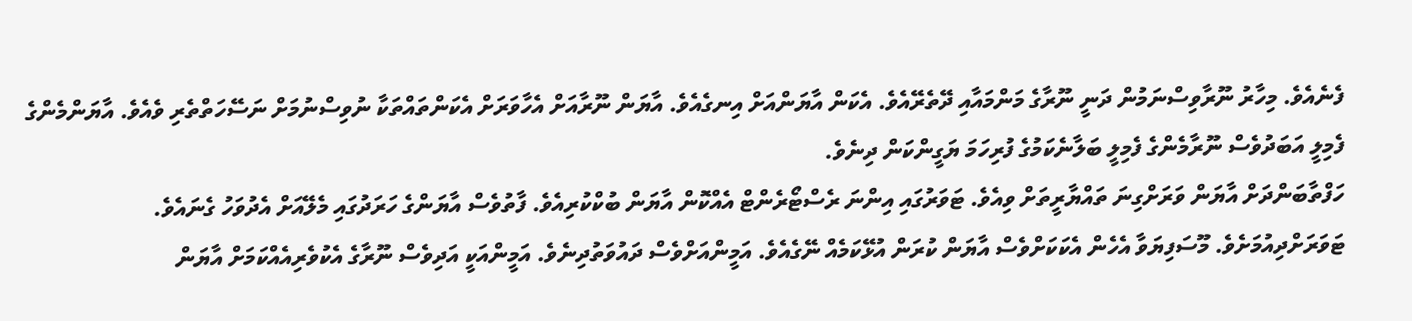ފެނެއެވެ. މިހާރު ނޫރާވިސްނަމުން ދަނީ ނޫރާގެ މަންމައާއި ދޭތެރޭއެވެ. އެކަން އާޔަންއަށް އިނގެއެވެ. އާޔަން ނޫރާއަށް އެހާވަރަށް އެކަންތައްތަކާ ނުވިސްނުމަށް ނަސޭހަތްތެރި ވެއެވެ. އާޔަންމެންގެ ފެމިލީ އަބަދުވެސް ނޫރާމެންގެ ފެމިލީ ބަލާނެކަމުގެ ފުރިހަމަ ޔަގީންކަން ދިނެވެ.
ހަފްތާބަންދަށް އާޔަން ވަރަށްގިނަ ތައްޔާރީތަށް ވިއެވެ. ޓަވަރުގައި އިންނަ ރެސްޓޯރެންޓް އެއްކޮން އާޔަން ބުކްކުރިއެވެ. ފާތުވެސް އާޔަންގެ ހަރަދުގައި މެލޭއަށް އެދުވަހު ގެނައެވެ. ޓަވަރަށްދިއުމަށެވެ. މޫސަފިޔަވާ އެހެން އެކަކަށްވެސް އާޔަން ކުރަން އުޅޭކަމެއް ނޭގެއެވެ. އަމީންއަށްވެސް ދައުވަތުދިނެވެ. އަމީންއަކީ އަދިވެސް ނޫރާގެ އެކުވެރިއެއްކަމަށް އާޔަން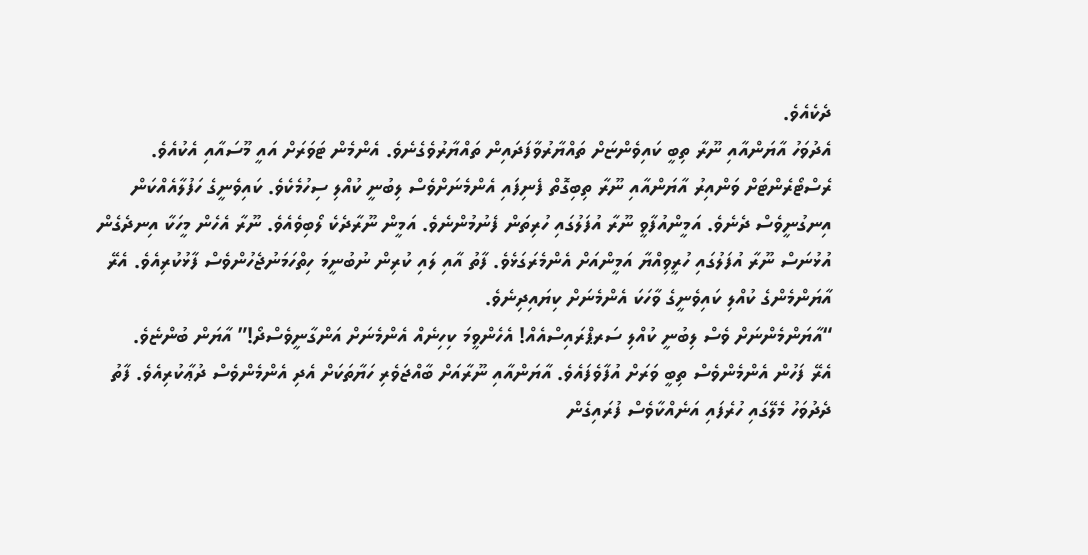ދެކެއެވެ.
އެދުވަހު އާޔަންއާއި ނޫރާ ތިބީ ކައިވެންޏަށް ތައްޔާރުވާފަދައިން ތައްޔާރުވެގެނެވެ. އެންމެން ޓަވަރަށް އައީ މޫސައާއި އެކުއެވެ. ރެސްޓޯރެންޓަށް ވަންއިރު އާޔަންއާއި ނޫރާ ތިބިގޮތް ފެނިފައި އެންމެނަށްވެސް ލިބުނީ ކުއްލި ސިހުމެކެވެ. ކައިވެނީގެ ހަފުލާއެއްކަން އިނގުނީވެސް ދެނެވެ. އަމީންއުފާވީ ނޫރާ އުފަލުގައި ހުރިތަން ފެނުމުންނެވެ. އަމީން ނޫރާދެކެ ލޯބިވެއެވެ. ނޫރާ އެހެން މީހަކާ އިނދެގެން އުޅުނަސް ނޫރާ އުފަލުގައި ހުރީވިއްޔާ އަމީންއަށް އެންމެރަގަޅެވެ. ފާތު އާއި ލައި ކުރިން ނުބުނީމަ ހިތްހަމަނުޖެހުންވެސް ފާޅުކުރިއެވެ. އެރޭ އާޔަންމެންގެ ކުއްލި ކައިވެނީގެ ވާހަކަ އެންމެނަށް ކިޔައިދިނެވެ.
“އާޔަންމެންނަށް ވެސް ލިބުނީ ކުއްލި ސަރޕްރައިސްއެއް! އެހެންވީމަ ކިހިނެއް އެންމެނަށް އަންގާނީވެސްދޯ!” އާޔަން ބުންޏެވެ.
އެރޭ ފަހުން އެންމެންވެސް ތިބީ ވަރަށް އުފާވެފައެވެ. އާޔަންއާއި ނޫރާއަށް ބާއްޖަވެރި ހަޔާތަކަށް އެދި އެންމެންވެސް ދުޢާކުރިއެވެ. ފާތު ދެދުވަހު މެލޭގައި ހުރެފައި އަނެއްކާވެސް ފުރައިގެން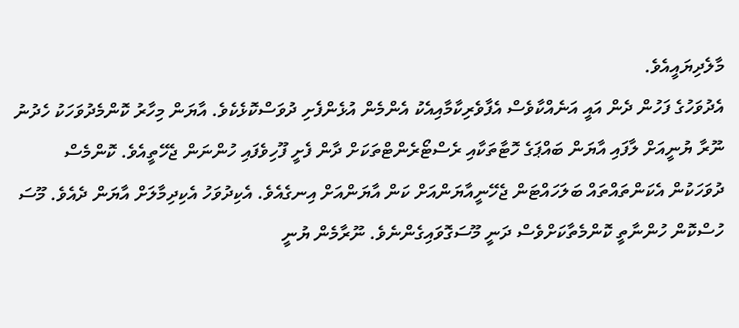މާލެދިޔައީއެވެ.
އެދުވަހުގެ ފަހުން ދެން އައީ އަނެއްކާވެސް އެފާވެރިކާމާއިއެކު އެންމެން އުޅެންފެށި ދުވަސްކޮޅެކެވެ. އާޔަން މިހާރު ކޮންމެދުވަހަކު ހެދުނު ނޫރާ ޔުނީއަށް ލާފައި އާޔަން ބައްޕަގެ ހޮޓާތަކާއި ރެސްޓޯރެންޓްތަކަށް ދާން ފެށީ ފޫހިވެފައި ހުންނަން ޖެހޭތީއެވެ. ކޮންމެސް ދުވަހަކުން އެކަންތައްތައް ބަލަހައްޓަން ޖެހޭނީއާޔަންއަށް ކަން އާޔަންއަށް އިނގެއެވެ. އެކިދުވަހު އެކިދިމާލަށް އާޔަން ދެއެވެ. މޫސަ ހުސްކޮން ހުންނާތީ ކޮންމެތާކަށްވެސް ދަނީ މޫސަގޮވައިގެންނެވެ. ނޫރާމެން ޔުނީ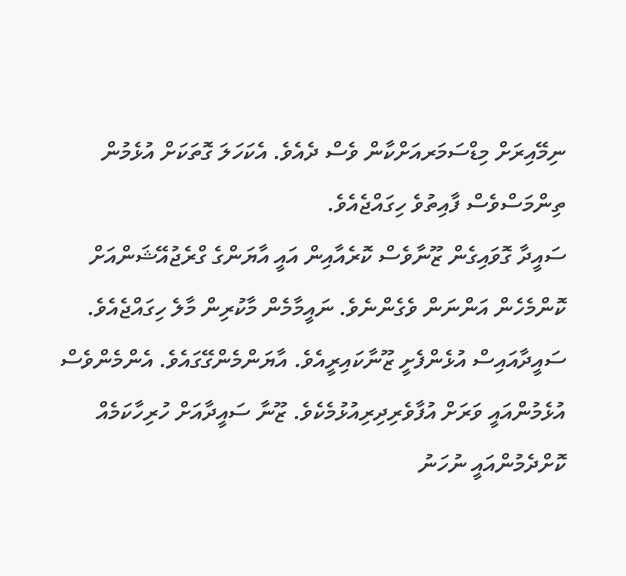ނިމޭއިރަށް މިޑްސަމަރއަށްކާން ވެސް ދެއެވެ. އެކަހަލަ ގޮތަކަށް އުޅެމުން ތިންމަސްވެސް ފާއިތުވެ ހިގައްޖެއެވެ.
ސައީދާ ގޮވައިގެން ޒޫނާވެސް ކޮރެއާއިން އައީ އާޔަންގެ ގްރެޖުއޭޝަންއަށް ކޮންމެހެން އަންނަން ވެގެންނެވެ. ނައީމާމެން މާކުރިން މާލެ ހިގައްޖެއެވެ. ސައީދާއައިސް އުޅެންފެށީ ޒޫނާކައިރީއެވެ. އާޔަންމެންގޭގައެވެ. އެންމެންވެސް އުޅެމުންއައީ ވަރަށް އުފާވެރިދިރިއުޅުމެކެވެ. ޒޫނާ ސައީދާއަށް ހުރިހާކަމެއް ކޮށްދެމުންއައީ ނުހަނު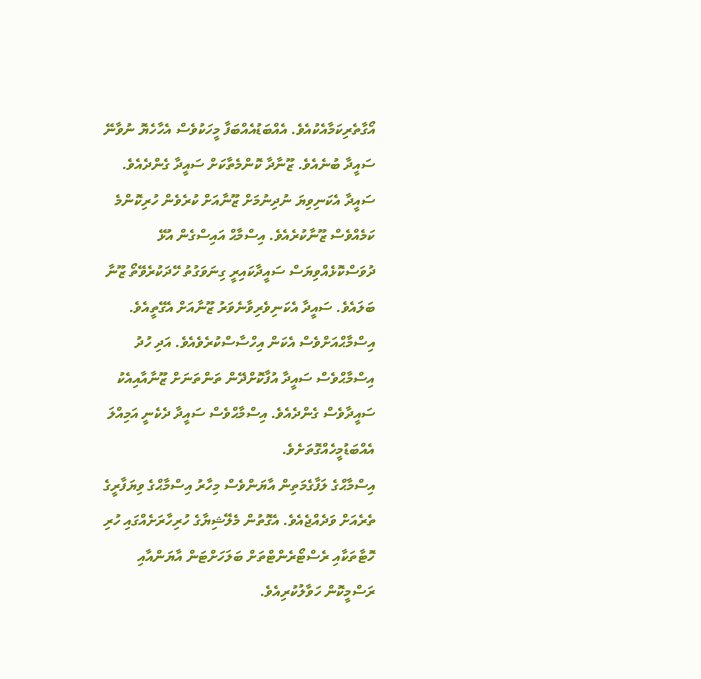އޯގާތެރިކަމާއެކުއެވެ. އެއްބަޑުއެއްބަފާ މީހަކުވެސް އެހާހެޔޮ ނުވާނޭ ސައީދާ ބުނެއެވެ. ޒޫނާދާ ކޮންމެތާކަށް ސައީދާ ގެންދެއެވެ. ސައީދާ އެކަނިވިޔަ ނުދިނުމަށް ޒޫނާއަށް ކުރެވެން ހުރިކޮންމެ ކަމެއްވެސް ޒޫނާކުރެއެވެ. އިސްމާޙް އައިސްގެން އުޅޭ ދުވަސްކޮޅެއްވިޔަސް ސައީދާކައިރީ ގިނަވަގުތު ހޭދަކުރެވޭތޯ ޒޫނާ ބަލައެވެ. ސައީދާ އެކަނިވެރިވާނެވަރު ޒޫނާއަށް އެގޭތީއެވެ. އިސްމާޙްއަށްވެސް އެކަން އިހްސާސްކުރެވެއެވެ. އަދި ހުދު އިސްމާޙްވެސް ސައީދާ އުފާކޮށްދޭން ތަންތަނަށް ޒޫނާއާއިއެކު ސައީދާވެސް ގެންދެއެވެ. އިސްމާޙްވެސް ސައީދާ ދެކެނީ އަމިއްލަ އެއްބަޑުމީހެއްގޮތަށެވެ.
އިސްމާޙްގެ ލަފާގެމަތިން އާޔަންވެސް މިހާރު އިސްމާޙްގެ ވިޔަފާރީގެ ތެރެއަށް ވަދެއްޖެއެވެ. އެގޮތުން މެލޭޝިޔާގެ ހުރިހާރަށެއްގައި ހުރި ހޮޓާތަކާއި ރެސްޓޯރެންޓްތަށް ބަލަހަށްޓަން އާޔަންއާއި ރަސްމީކޮން ހަވާލުކުރިއެވެ.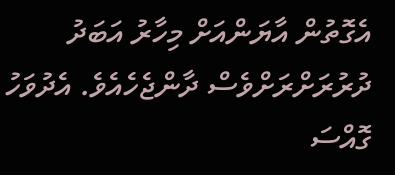އެގޮތުން އާޔަންއަށް މިހާރު އަބަދު ދުރުރަށްރަށްވެސް ދާންޖެހެއެވެ. އެދުވަހު ގޮއްސަ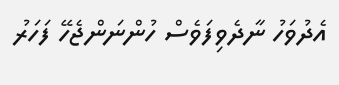އެދުވަހު ނާދެވިފަވެސް ހުންނަންޖެހޭ ފަހަރު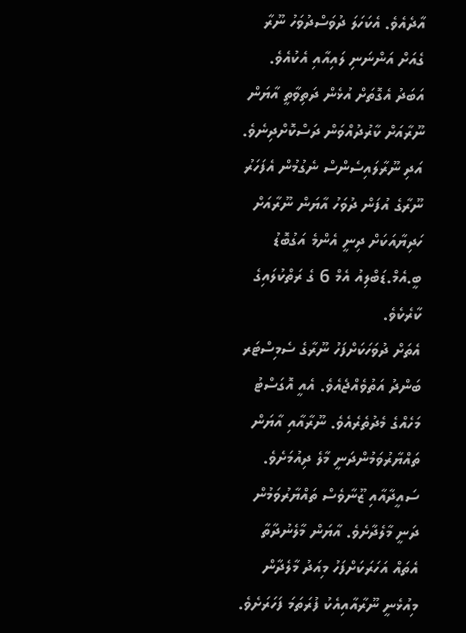އާދެއެވެ. އެކަހަލަ ދުވަސްދުވަހު ނޫރާ ގެއަށް އަންނަނި ލައިއާއި އެކުއެވެ.
އަބަދު އެގޮތަށް އުޅެން ދަތިވާތީ އާޔަން ނޫރާއަށް ކާރުދުއްވަން ދަސްކޮށްދިނެވެ. އަދި ނޫރާލައިސެންސް ނެގުމުން އެފަހަރު ނޫރާގެ އުފަން ދުވަހު އާޔަން ނޫރާއަށް ހަދިޔާއަކަށް ދިނީ އެންމެ އަގުބޮޑު ބީ.އެމް.ޑަބްލިއު އެމް 6 ގެ ރަތްކުލައިގެ ކާރެކެވެ.
އެތަށް ދުވަހަކަށްފަހު ނޫރާގެ ސެމިސްޓަރ ބަންދު އަތުވެއްޖެއެވެ. އެއީ އޮގަސްޓު މަހެއްގެ މެދުތެރެއެވެ. ނޫރާއާއި އާޔަން ތައްޔާރުވަމުންދަނީ މާލެ ދިއުމަށެވެ. ސައީދާއާއި ޒޫނާވެސް ތައްޔާރުވަމުން ދަނީ މާލެދާށެވެ. އާޔަން މާލެނުދާތާ އެތައް އަހަރަކަށްފަހު މިއަދު މާލެދާން މިއުޅެނީ ނޫރާއާއިއެކު ފުރަތަމަ ފަހަރަށެވެ.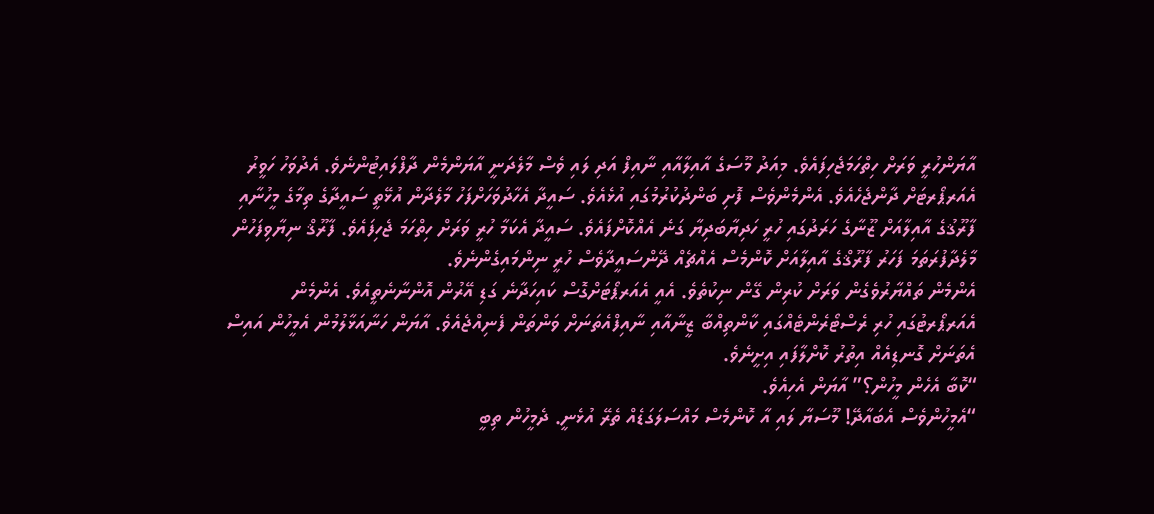އާޔަންހުރީ ވަރަށް ހިތްހަމަޖެހިފައެވެ. މިއަދު މޫސަގެ އާއިލާއާއި ނާއިފް އަދި ލައި ވެސް މާލެދަނީ އާޔަންމެން ދާފްލައިޓުންނެވެ. އެދުވަހު ހަވީރު އެއަރޕޯރޓަށް ދާންޖެހެއެވެ. އެންމެންވެސް ފޮށި ބަންދުކުރުމުގައި އުޅެއެވެ. ސައީދާ އެހާދުވަހަށްފަހު މާލެދާން އުޅޭތީ ސައީދާގެ ތިމާގެ މީހުނާއި ފާރޫޤުގެ އާއިލާއަށް ޒޫނާގެ ހަރަދުގައި ހުރީ ހަދިޔާބަދިޔާ ގަނެ އެއްކޮށްފައެވެ. ސައީދާ އެކަމާ ހުރީ ވަރަށް ހިތްހަމަ ޖެހިފައެވެ. ފާރޫޤް ނިޔާވިފަހުން މާލެދާފުރަތަމަ ފަހަރު ފާރޫޤްގެ އާއިލާއަށް ކޮންމެސް އެއްޗެއް ދޭންސައީދާވެސް ހުރީ ނިންމައިގެންނެވެ.
އެންމެން ތައްޔާރުވެގެން ވަރަށް ކުރިން ގޭން ނިކުތެވެ. އެއީ އެއަރޕޯޓަށްގޮސް ކައިހަދާނެ ގަޑި އޭރުން އޮންނާނެތީއެވެ. އެންމެން އެއަރޕޯރޓުގައި ހުރި ރެސްޓޯރެންޓެއްގައި ކާންތިއްބާ ޒީނާއާއި ނާއިފްއެތަނަށް ވަންތަން ފެނިއްޖެއެވެ. އާޔަން ހަނާއަޅާލުމުން އެމީހުން އައިސް އެތަނަށް ގޮނޑިއެއް އިތުރު ކޮށްލާފައި އިށީނެވެ.
“ކޮބާ އެހެން މީހުން؟” އާޔަން އެހިއެވެ.
“އެމީހުންވެސް އެބައާދޭ! މޫސަޔާ ލައި އާ ކޮންމެސް މައްސަލަގަޑެއް ތެރޭ އުޅެނީ. ދެމީހުން ތިބީ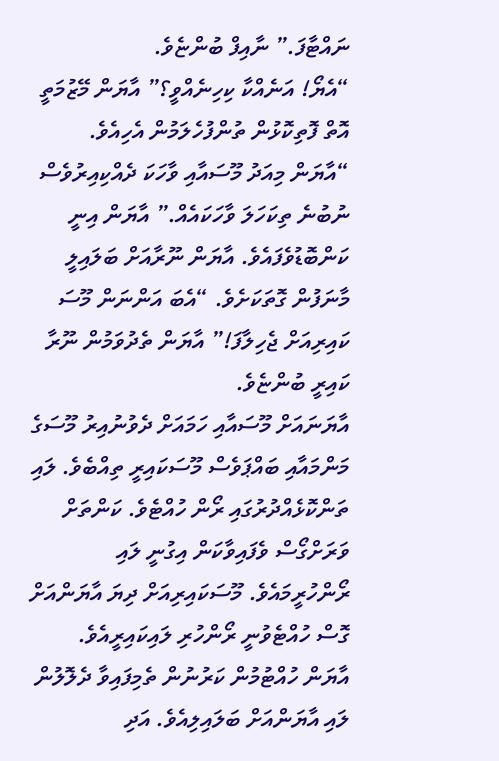ނައްޓާފަ.” ނާއިފް ބުންޏެވެ.
“އެޔޯ! އަނެއްކާ ކިހިނެއްވީ؟” އާޔަން މޭޒުމަތީ އޮތް ފޮތިކޮޅުން ތުންފުހެލަމުން އެހިއެވެ. “އާޔަން މިއަދު މޫސައާއި ވާހަކަ ދެއްކިއިރުވެސް ނުބުނެ ތިކަހަލަ ވާހަކައެއް.” އާޔަން އިނީ ކަންބޮޑުވެފައެވެ. އާޔަން ނޫރާއަށް ބަލައިލީ މާނަފުން ގޮތަކަށެވެ. “އެބަ އަންނަން މޫސަ ކައިރިއަށް ޖެހިލާފަ!” އާޔަން ތެދުވަމުން ނޫރާ ކައިރީ ބުންޏެވެ.
އާޔަނައަށް މޫސައާއި ހަމައަށް ދެވުނުއިރު މޫސަގެ މަންމައާއި ބައްޕަވެސް މޫސަކައިރީ ތިއްބެވެ. ލައި ތަންކޮޅެއްދުރުގައި ރޯން ހުއްޓެވެ. ކަންތަށް ވަރަށްގޯސް ވެފައިވާކަން އިގުނީ ލައި ރޯންހުރީމައެވެ. މޫސަކައިރިއަށް ދިޔަ އާޔަންއަށް ގޮސް ހުއްޓެވުނީ ރޯންހުރި ލައިކައިރީއެވެ. އާޔަން ހުއްޓުމުން ކަރުނުން ތެމިފައިވާ ދެލޮލުން ލައި އާޔަންއަށް ބަލައިލިއެވެ. އަދި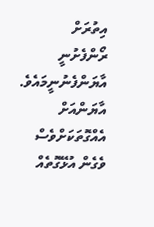އިތުރަށް ރޯންފެށުނީ އާޔަންފެނުނީމައެވެ. އާޔަންއަށް އެއްގޮތަކަށްވެސް ވެގެން އުޅޭގޮތެއް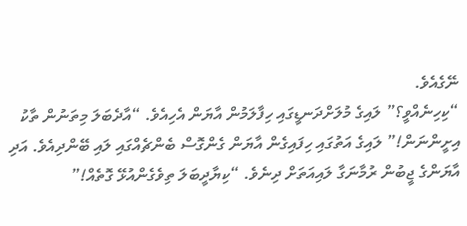ނޭގެއެވެ.
“ކިހިނެއްވީ؟” ލައިގެ މުލަށްދަނޑީގައި ހިފާލަމުން އާޔަން އެހިއެވެ. “އާދެބަލަ މިތަނުން ތާކު އިށީންނަން!” ލައިގެ އަތުގައި ހިފައިގެން އާޔަން ގެންގޮސް ބެންޗެއްގައި ލައި ބޭންދިއެވެ. އަދި އާޔަންގެ ޖީބުން ރުމާނަގާ ލައިއަތަށް ދިނެވެ. “ކިޔާދީބަލަ ތިވެގެންއުޅޭ ގޮތެއް!”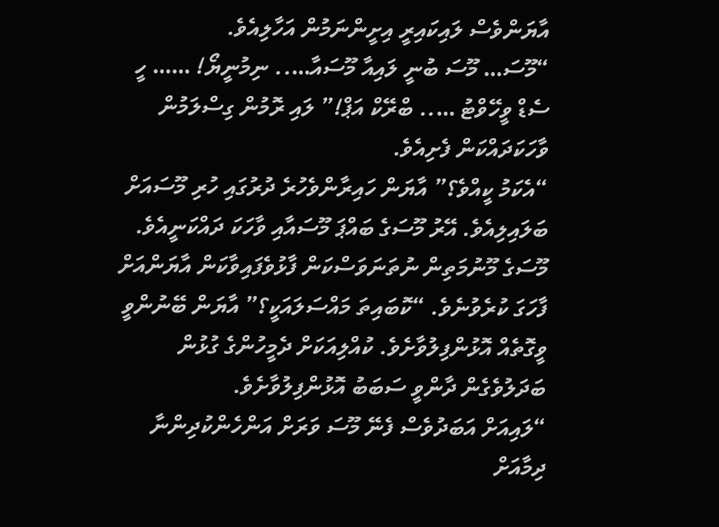އާޔަންވެސް ލައިކައިރީ އިށީންނަމުން އަހާލިއެވެ.
“މޫސަ… މޫސަ ބުނީ ލައިއާ މޫސައާ….. ނިމުނީޔޯ! …… ހީ ސެޑް ވީހޭވްޓު ….. ބްރޭކް އަޕް!” ލައި ރޮމުން ގިސްލަމުން ވާހަކަދައްކަން ފެށިއެވެ.
“އެކަމު ކީއްވެ؟” އާޔަން ހައިރާންވެހުރެ ދުރުގައި ހުރި މޫސައަށް ބަލައިލިއެވެ. އޭރު މޫސަގެ ބައްޕަ މޫސައާއި ވާހަކަ ދައްކަނީއެވެ. މޫސަގެ މޫނުމަތިން ނުތަނަވަސްކަން ފާޅުވެފައިވާކަން އާޔަންއަށް ފާހަގަ ކުރެވުނެވެ. “ކޮބައިތަ މައްސަލައަކީ؟” އާޔަން ބޭނުންވީ ވީގޮތެއް އޮޅުންފިލުވާށެވެ. ކުއްލިއަކަށް ދެމީހުންގެ ގުޅުން ބަދަލުވެގެން ދާންވީ ސަބަބު އޮޅުންފިލުވާށެވެ.
“ލައިއަށް އަބަދުވެސް ފެނޭ މޫސަ ވަރަށް އަންހެންކުދިންނާ ދިމާއަށް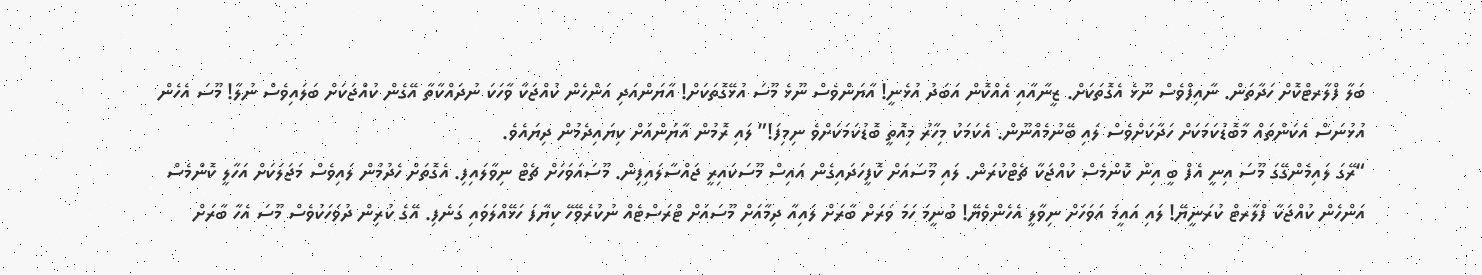ބަލާ ފްލާރޓްކޮށް ހަދާތަން. ނާއިފްވެސް ނޫޅެ އެގޮތަކަށް. ޒީނާއާއި އެއްކޮން އަބަދު އުޅެނީ! އާޔަންވެސް ނޫޅެ މޫސަ އުޅޭގޮތަކަށް! އާޔަންއަދި އަންހެން ކުއްޖަކާ ވާހަކަ ނުދައްކާތާ އޭގެން ކުއްޖަކަށް ބަލައިވެސް ނުލާ! މޫސަ އެހެން އުޅުނަސް އެކަންތައް މާބޮޑުކަމަކަށް ހަދާކަށްވެސް ލައި ބޭނުމެއްނޫން. އެކަމަކު މިހާރު މިއޮތީ ބޮޑުކަމަކަށްވެ ނިމިފަ!” ލައި ރޮމުން އާޔަންއަށް ކިޔައިދެމުން ދިޔައެވެ.
“ރޭގަ ލައިމެންގޭގަ މޫސަ އިނީ އެފް ބީ އިން ކޮންމެސް ކުއްޖަކާ ޗެޓްކުރަން. ލައި މޫސައަށް ކޮފީހަދައިގެން އައިސް މޫސަކައިރީ ޖައްސާލައިފިން. މޫސައަވަހަށް ޗެޓް ނިވާލައިފި. އެގޮތަށް ހެދުމުން ލައިވެސް މަޖަލަކަށް އަހާލީ ކޮންމެސް އަންހެން ކުއްޖަކާ ފްލާރޓް ކުރަނީޔޭ! ލައި އައީމަ އަވަހަށް ނިވާލީ އެހެންވެޔޭ! ބުނީމަ ހަމަ ވަރަށް ބާރަށް ލައިއާ ދިމާއަށް މޫސައަށް ޓްރަސްޓެއް ނުކުރެވޭހޭ ކިޔާފަ ހަޅޭއްލަވައި ގަނެފި. އޭގެ ކުރިން ދުވަހަކުވެސް މޫސަ އެހާ ބާރަށް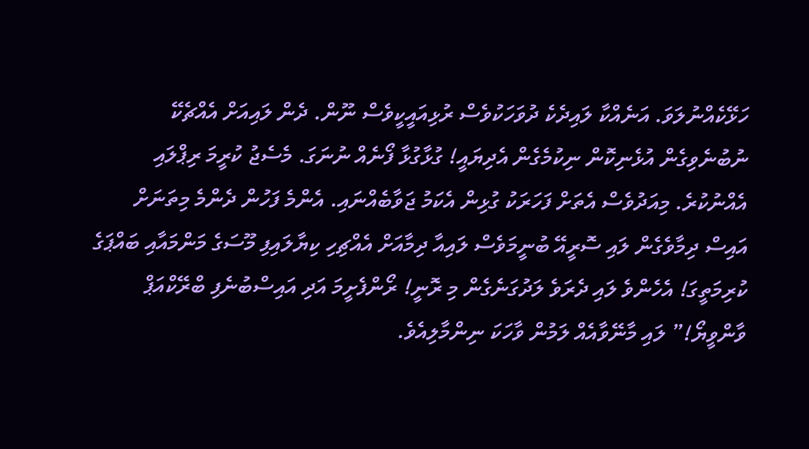ހަޅޭކެއްނުލަވަ. އަނެއްކާ ލައިދެކެ ދުވަހަކުވެސް ރުޅިއައީކީވެސް ނޫން. ދެން ލައިއަށް އެއްޗެކޭ ނުބުނެވިގެން އުޅެނިކޮން ނިކުމެގެން އެދިޔައީ! ގުޅާގުޅާ ފޯނެއް ނުނަގަ. މެސެޖު ކުރީމަ ރިޕްލައި އެއްނުކުރެ. މިއަދުވެސް އެތަށް ފަހަރަކު ގުޅިން އެކަމު ޖަވާބެއްނައި. އެންމެ ފަހުން ދެންމެ މިތަނަށް އައިސް ދިމާވެގެން ލައި ސޮރީއޭ ބުނީމަވެސް ލައިއާ ދިމާއަށް އެއްޗިހި ކިޔާލައިފި މޫސަގެ މަންމައާއި ބައްޕަގެ ކުރިމަތީގަ! އެހެންވެ ލައި ދެރަވެ ލަދުގަނެގެން މި ރޮނީ! ރޯންފެށީމަ އަދި އައިސްބުނެފި ބްރޭކްއަޕް ވާންވީޔޯ!” ލައި މާނޭވާއެއް ލަމުން ވާހަކަ ނިންމާލިއެވެ.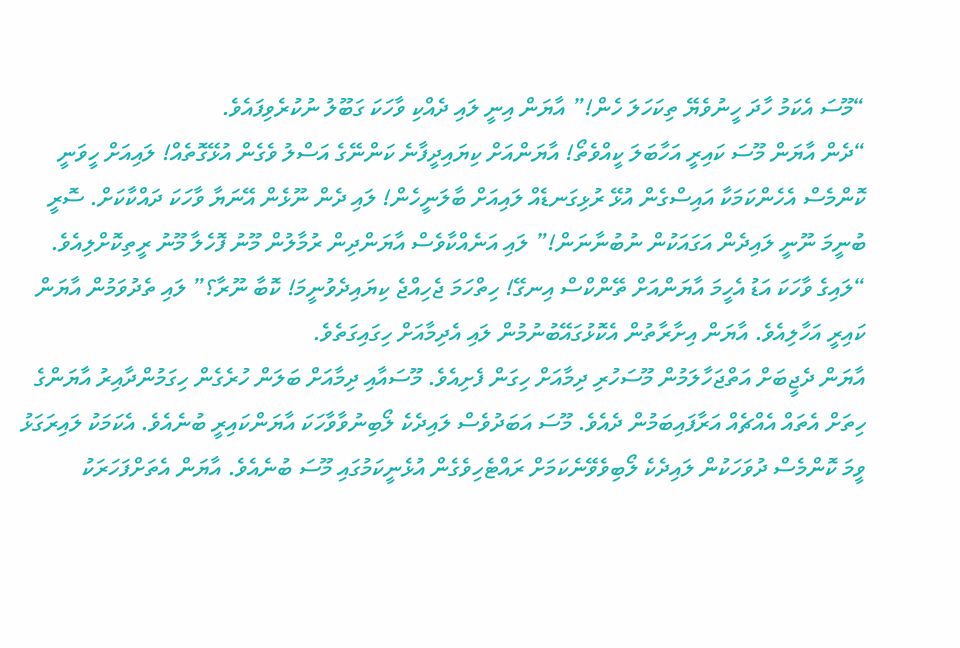“މޫސަ އެކަމު ހާދަ ހީނުވެޔޭ ތިކަހަލަ ހެން!” އާޔަން އިނީ ލައި ދެއްކި ވާހަކަ ގަބޫލު ނުކުރެވިފައެވެ.
“ދެން އާޔަން މޫސަ ކައިރީ އަހާބަލަ ކީއްވެތޯ! އާޔަންއަށް ކިޔައިދީފާނެ ކަންނޭގެ އަސްލު ވެގެން އުޅޭގޮތެއް! ލައިއަށް ހީވަނީ ކޮންމެސް އެހެންކަމަކާ އައިސްގެން އުޅޭ ރުޅިގަނޑެއް ލައިއަށް ބާލަނީހެން! ލައި ދެން ނޫޅެން އޭނަޔާ ވާހަކަ ދައްކާކަށް. ސޮރީ ބުނީމަ ނޫނީ ލައިދެން އަގައަކުން ނުބުނާނަން!” ލައި އަނެއްކާވެސް އާޔަންދިން ރުމާލުން މޫނު ފޮހެލާ މޫނު ރީތިކޮށްލިއެވެ. “ލައިގެ ވާހަކަ އަޑު އެހީމަ އާޔަންއަށް ތޭންކްސް އިނގޭ! ހިތްހަމަ ޖެހިއްޖެ ކިޔައިދެވުނީމަ! ކޮބާ ނޫރާ؟” ލައި ތެދުވަމުން އާޔަން ކައިރީ އަހާލިއެވެ. އާޔަން އިށާރާތުން އެކޮޅުގައޭބުނުމުން ލައި އެދިމާއަށް ހިގައިގަތެވެ.
އާޔަން ދެޖީބަށް އަތްޖަހާލަމުން މޫސަހުރި ދިމާއަށް ހިގަން ފެށިއެވެ. މޫސައާއި ދިމާއަށް ބަލަން ހުރެގެން ހިގަމުންދާއިރު އާޔަންގެ ހިތަށް އެތައް އެއްޗެއް އަރާފައިބަމުން ދެއެވެ. މޫސަ އަބަދުވެސް ލައިދެކެ ލޯބިނުވާވާހަކަ އާޔަންކައިރީ ބުނެއެވެ. އެކަމަކު ލައިރަގަޅު ވީމަ ކޮންމެސް ދުވަހަކުން ލައިދެކެ ލޯބިވެވޭނެކަމަށް ރައްޓެހިވެގެން އުޅެނީކަމުގައި މޫސަ ބުނެއެވެ. އާޔަން އެތަށްފަހަރަކު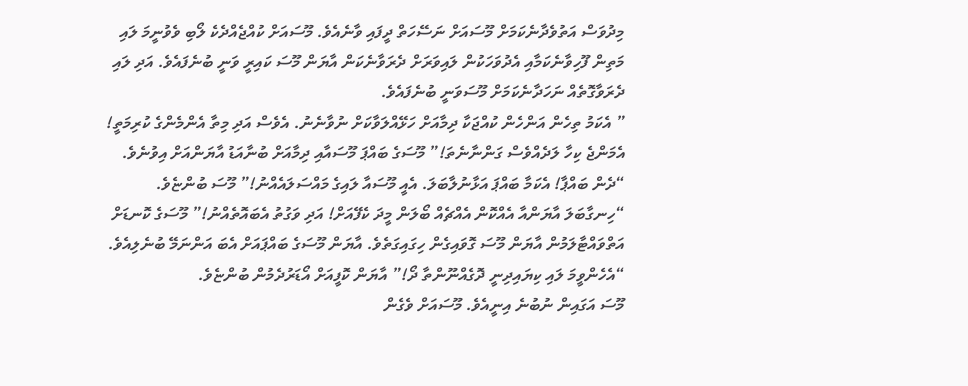މިދުވަސް އަތުވެދާނެކަމަށް މޫސައަށް ނަސޭހަތް ދީފައި ވާނެއެވެ. މޫސައަށް ކުއްޖެއްދެކެ ލޯބި ވެވުނީމަ ލައި މަތިން ފޫހިވާނެކަމާއި އެދުވަހަކުން ލައިވަރަށް ދެރަވާނެކަން އާޔަން މޫސަ ކައިރީ ވަނީ ބުނެފައެވެ. އަދި ލައި ދެރަވާގޮތެއް ނަހަދާނެކަމަށް މޫސަވަނީ ބުނެފައެވެ.
” އެކަމު ތިހެން އަންހެން ކުއްޖަކާ ދިމާއަށް ހަޅޭއްލަވާކަށް ނުވާނެނު. އެވެސް އަދި މިތާ އެންމެންގެ ކުރިމަތީ! އެމަންޖެ ކިހާ ލަދެއްވެސް ގަންނާނެތަ!” މޫސަގެ ބައްޕަ މޫސައާއި ދިމާއަށް ބުނާއަޑު އާޔަންއަށް އިވުނެވެ.
“ދެން ބައްޕާ! އެކަމާ ބައްޕަ އަޅާނުލާބަލަ. އެއީ މޫސައާ ލައިގެ މައްސަލައެއްނު!” މޫސަ ބުންޏެވެ.
“ހިނގާބަލަ އާޔަންއާ އެއްކޮން އެއްޗެއް ބޯލަން މީދަ ކެފޭއަށް! އަދި ވަގުތު އެބައޮތެއްނު!” މޫސަގެ ކޮނޑަށް އަތްވައްޓާލަމުން އާޔަން މޫސަ ގޮވައިގެން ހިގައިގަތެވެ. އާޔަން މޫސަގެ ބައްޕައަށް އެބަ އަންނަމޭ ބުނެލިއެވެ.
“އެހެންވީމަ ލައި ކިޔައިދިނީ ދޮގެއްނޫންތާ ދޯ!” އާޔަން ކޮފީއަށް އޯޑަރުދެމުން ބުންޏެވެ.
މޫސަ އަގައިން ނުބުނެ އިނީއެވެ. މޫސައަށް ވެގެން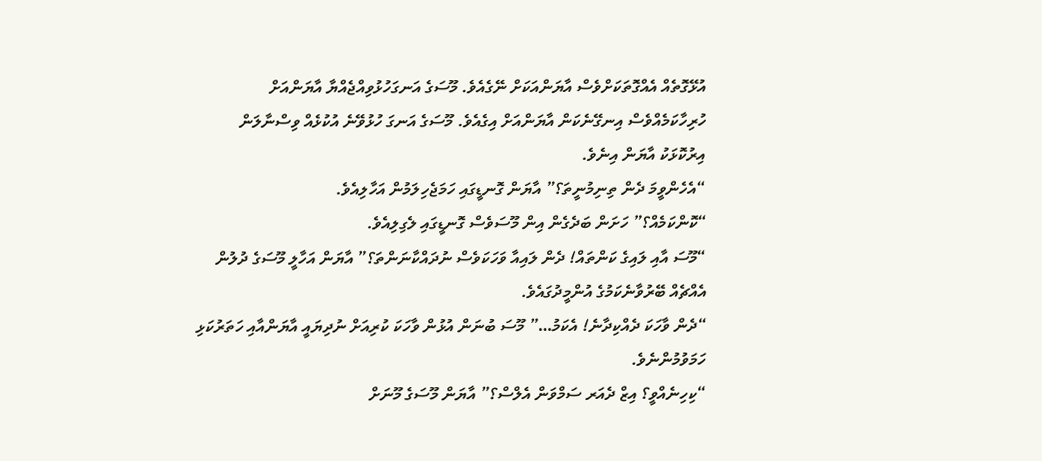އުޅޭގޮތެއް އެއްގޮތަކަށްވެސް އާޔަންއަކަށް ނޭގެއެވެ. މޫސަގެ އަނގަހުޅުވިއްޖެއްޔާ އާޔަންއަށް ހުރިހާކަމެއްވެސް އިނގޭނެކަން އާޔަންއަށް އިގެއެވެ. މޫސަގެ އަނގަ ހުޅުވޭނެ އުކުޅެއް ވިސްނާލަން އިރުކޮޅަކު އާޔަން އިނެވެ.
“އެހެންވީމަ ދެން ތިނިމުނީތަ؟” އާޔަން ގޮނޑީގައި ހަމަޖެހިލަމުން އަހާލިއެވެ.
“ކޮންކަމެއް؟” ހަށަން ބަދެގެން އިން މޫސަވެސް ގޮނޑީގައި ލެގިލިއެވެ.
“މޫސަ އާއި ލައިގެ ކަންތައް! ދެން ލައިއާ ވަހަކަވެސް ނުދައްކާނަންތަ؟” އާޔަން އަހާލީ މޫސަގެ ދުލުން އެއްޗެއް ބޭރުވާނެކަމުގެ އުންމީދުގައެވެ.
“ދެން ވާހަކަ ދެއްކިދާނެ! އެކަމު…” މޫސަ ބުނަން އުޅުން ވާހަކަ ކުރިއަށް ނުދިޔައީ އާޔަންއާއި ހަތަރުކަޅި ހަމަވުމުންނެވެ.
“ކިހިނެއްވީ؟ އިޒް ދެއަރ ސަމްވަން އެލްސް؟” އާޔަން މޫސަގެ މޫނަށް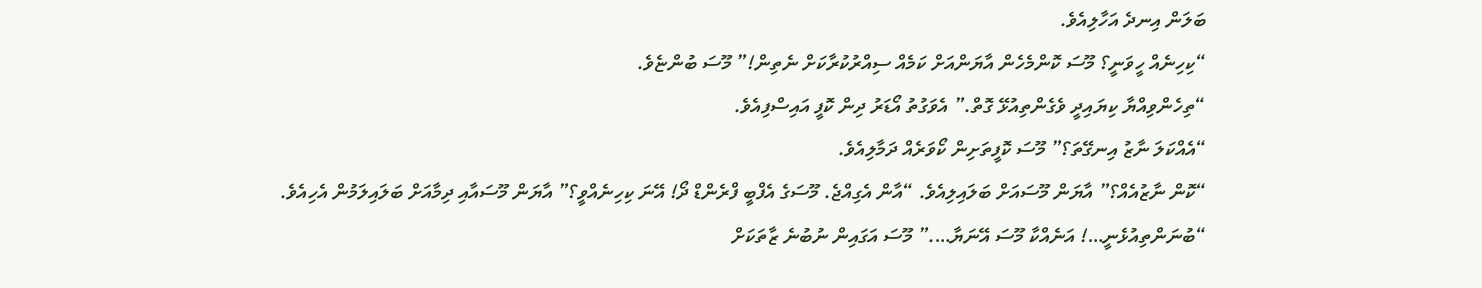ބަލަން އިނދެ އަހާލިއެވެ.
“ކިހިނެއް ހީވަނީ؟ މޫސަ ކޮންމެހެން އާޔަންއަށް ކަމެއް ސިއްރުކުރާކަށް ނެތިން!” މޫސަ ބުންޏެވެ.
“ތިހެންވިއްޔާ ކިޔައިދީ ވެގެންތިއުޅޭ ގޮތް.” އެވަގުތު އޯޑަރު ދިން ކޮފީ އައިސްފިއެވެ.
“އެއްކަލަ ނާޒު އިނގޭތަ؟” މޫސަ ކޮފީތަށިން ކޯވަރެއް ދަމާލިއެވެ.
“ކޮން ނާޒުއެއް؟” އާޔަން މޫސައަށް ބަލައިލިއެވެ. “އާން އެގިއްޖެ. މޫސަގެ އެފްބީ ފްރެންޑް ދޯ! އޭނަ ކިހިނެއްވީ؟” އާޔަން މޫސައާއި ދިމާއަށް ބަލައިލަމުން އެހިއެވެ.
“ބުނަންތިއުޅެނީ…! އަނެއްކާ މޫސަ އޭނަޔާ….” މޫސަ އަގައިން ނުބުނެ ޒާތަކަށް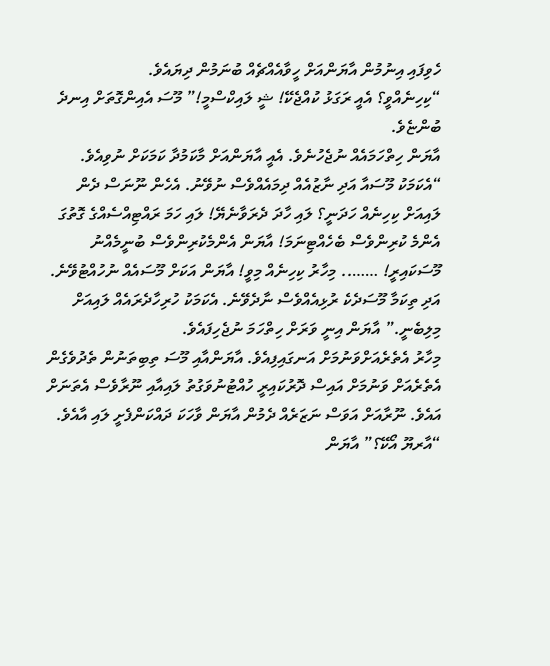ހެވިފައި އިނުމުން އާޔަންއަށް ހީވާއެއްޗެއް ބުނަމުން ދިޔައެވެ.
“ކިހިނެއްވީ؟ އެއީ ރަގަޅު ކުއްޖެކޭ! ޝީ ލައިކްސްމީ!” މޫސަ އެއިންގޮތަށް އިނދެ ބުންޏެވެ.
އާޔަން ހިތްހަމައެއް ނުޖެހުނެވެ. އެއީ އާޔަންއަށް މާކަމުދާ ކަމަކަށް ނުވިއެވެ.
“އެކަމަކު މޫސައާ އަދި ނާޒުއެއް ދިމައެއްވެސް ނުވޭނު. އެހެން ނޫނަސް ދެން ލައިއަށް ކިހިނެއް ހަދަނީ؟ ލައި ހާދަ ދެރަވާނެޔޭ! ލައި ހަމަ ރައްޓިއްސެއްގެ ގޮތުގަ އެންމެ ކުރިންވެސް ބެހެއްޓިނަމަ! އާޔަން އެންމެކުރިންވެސް ބުނީމެއްނު މޫސަކައިރީ! …….. މިހާރު ކިހިނެއް މިވީ! އާޔަން އަކަށް މޫސައެއް ނުހުއްޓުވޭނެ. އަދި ތިކަމާ މޫސަދެކެ ރުޅިއެއްވެސް ނާދެވޭނެ. އެކަމަކު ހުރިހާދެރައެއް ލައިއަށް މިލިބެނީ.” އާޔަން އިނީ ވަރަށް ހިތްހަމަ ނުޖެހިފައެވެ.
މިހާރު އެތެރެއަށްވަނުމަށް އަނގައިފިއެވެ. އާޔަންއާއި މޫސަ ތިބިތަނުން ތެދުވެގެން އެތެރެއަށް ވަނުމަށް އައިސް ދޮރުކައިރީ ހުއްޓުނުވަގުތު ލައިއާއި ނޫރާވެސް އެތަނަށް އައެވެ. ނޫރާއަށް އަވަސް ނަޒަރެއް ދެމުން އާޔަން ވާހަކަ ދައްކަންފެށީ ލައި އާއެވެ.
“އާރޔޫ އޯކޭ؟” އާޔަން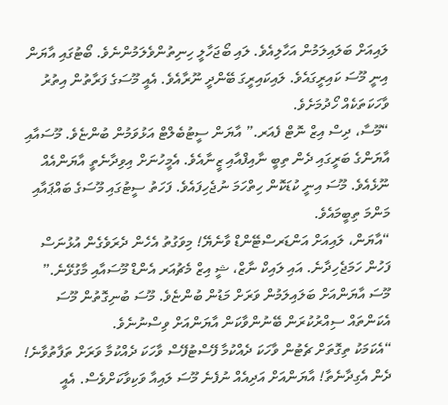ލައިއަށް ބަލައިލަމުން އަހާލިއެވެ. ލައި ބޯޖަހާލީ ހިނިތުންވެލަމުންނެވެ. ބޯޓުގައި އާޔަން އިނީ މޫސަ ކައިރީގައެވެ. ލައިކައިރީގަ ބޭންދީ ނޫރާއެވެ. އެއީ މޫސަގެ ފަރާތުން އިތުރު ވާހަކަތަކެއް ހޯދުމަށެވެ.
“މޫސާ، ދިސް އިޒް ނޮޓް ފެއަރ.” އާޔަން ސީޓުބެލްޓް އަޅުވަމުން ބުންޏެވެ. މޫސައާއި އާޔަންގެ ބަރީގައި ދެން ތިބީ ނާއިފްއާއި ޒީނާއެވެ. އެމީހުނަށް އިވިދާނެތީ އާޔަންއެއް ނޫޅެއެވެ. މޫސަ އިނީ ކުޑަކޮން ހިތްހަމަ ނުޖެހިފައެވެ. ފަހަތު ސީޓުގައި މޫސަގެ ބައްޕައާއި މަންމަ ތިބީމައެވެ.
“އާޔަން، ލައިއަށް އަންޑަރސްޓޭންޑް ވާނެޔޭ! މިވަގުތު އެހެން ދެރަވެގެން އުޅުނަސް ފަހުން ހަމަޖެހިދާނެ. އައި ލައިކް ނާޒް، ޝީ އިޒް މެޗުއަރ އެންޑް މޫސައާއި މާގުޅޭނެ.” މޫސަ އާޔަންއަށް ބަލައިލަމުން ވަރަށް މަޑުން ބުންޏެވެ. މޫސަ ބުނިގޮތުން މޫސަ އެކަންތައް ސިއްރުކުރަން ބޭނުންވާކަން އާޔަންއަށް ވިސްނުނެވެ.
“އެކަމަކު ތިގޮތަށް ޗެޓުން ވާހަކަ ދެއްކުމާ ފޭސްޓުފޭސް ވާހަކަ ދެއްކުމާ ވަރަށް ތަފާތުވާނެ! ދެން އެގިދާނެތާ! އާޔަންއަށް އަދިއެއް ނުފެނެ މޫސަ ލައިއާ ވަކިވާކަށްވެސް. އެއީ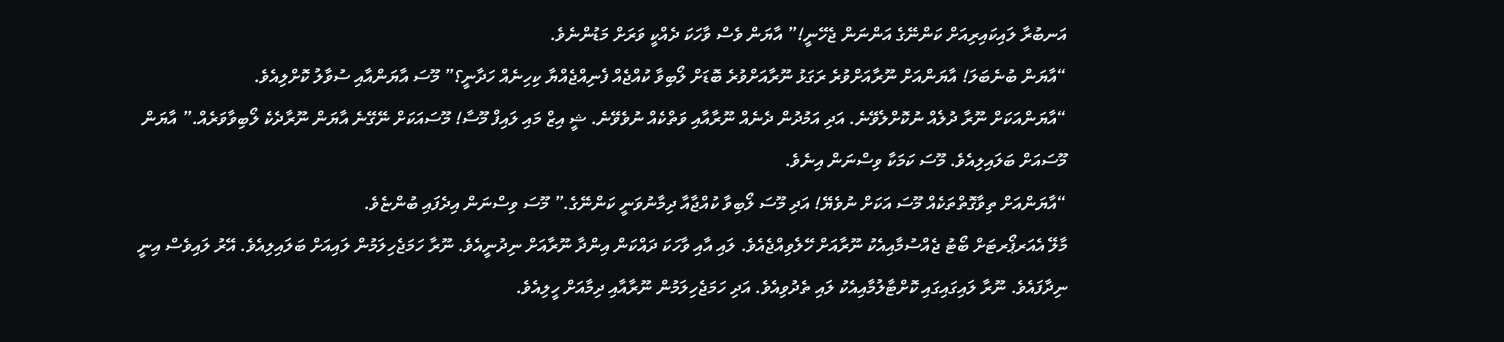އަނބުރާ ލައިކައިރިއަށް ކަންނޭގެ އަންނަން ޖެހޭނީ!” އާޔަން ވެސް ވާހަކަ ދެއްކީ ވަރަށް މަޑުންނެވެ.
“އާޔަން ބުނެބަލަ! އާޔަންއަށް ނޫރާއަށްވުރެ ރަގަޅު ނޫރާއަށްވުރެ ބޮޑަށް ލޯބިވާ ކުއްޖެއް ފެނިއްޖެއްޔާ ކިހިނެއް ހަދާނީ؟” މޫސަ އާޔަންއާއި ސުވާލު ކޮށްލިއެވެ.
“އާޔަންއަކަށް ނޫރާ ދުލެއް ނުކޮށްލެވޭނެ. އަދި އަމުދުން ދެނެއް ނޫރާއާއި ވަތްކެއް ނުވެވޭނެ. ޝީ އިޒް މައި ލައިފް މޫސާ! މޫސައަކަށް ނޭގޭނެ އާޔަން ނޫރާދެކެ ލޯބިވާވަރެއް.” އާޔަން މޫސައަށް ބަލައިލިއެވެ. މޫސަ ކަމަކާ ވިސްނަން އިނެވެ.
“އާޔަންއަށް ތިވާގޮތްތަކެއް މޫސަ އަކަށް ނުވެޔޭ! އަދި މޫސަ ލޯބިވާ ކުއްޖާއާ ދިމާނުވަނީ ކަންނޭގެ.” މޫސަ ވިސްނަން އިދެފައި ބުންޏެވެ.
މާލޭ އެއަރޕޯރޓަށް ބޯޓު ޖެއްސުމާއިއެކު ނޫރާއަށް ހޭލެވިއްޖެއެވެ. ލައި އާއި ވާހަކަ ދައްކަން އިންދާ ނޫރާއަށް ނިދުނީއެވެ. ނޫރާ ހަމަޖެހިލަމުން ލައިއަށް ބަލައިލިއެވެ. އޭރު ލައިވެސް އިނީ ނިދާފައެވެ. ނޫރާ ލައިގައިގައި ކޮށްޓާލުމާއިއެކު ލައި ތެދުވިއެވެ. އަދި ހަމަޖެހިލަމުން ނޫރާއާއި ދިމާއަށް ހީލިއެވެ.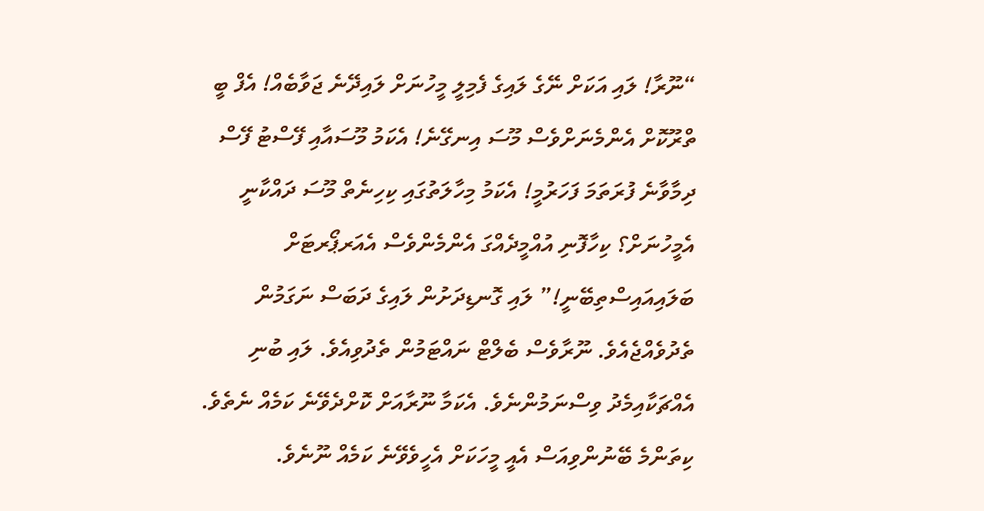“ނޫރާ! ލައި އަކަށް ނޭގެ ލައިގެ ފެމިލީ މީހުނަށް ލައިދޭނެ ޖަވާބެއް! އެފް ބީ ތްރޫކޮށް އެންމެނަށްވެސް މޫސަ އިނގޭނެ! އެކަމު މޫސައާއި ފޭސްޓު ފޭސް ދިމާވާނެ ފުރަތަމަ ފަހަރުމީ! އެކަމު މިހާލަތުގައި ކިހިނެތް މޫސަ ދައްކާނީ އެމީހުނަށް؟ ކިހާފޮނި އުއްމީދެއްގަ އެންމެންވެސް އެއަރޕޯރޓަށް ބަލައިއައިސްތިބޭނީ!” ލައި ގޮނޑިދަށުން ލައިގެ ދަބަސް ނަގަމުން ތެދުވެއްޖެއެވެ. ނޫރާވެސް ބެލްޓް ނައްޓަމުން ތެދުވިއެވެ. ލައި ބުނި އެއްޗަކާއިމެދު ވިސްނަމުންނެވެ. އެކަމާ ނޫރާއަށް ކޮށްދެވޭނެ ކަމެއް ނެތެވެ. ކިތަންމެ ބޭނުންވިއަސް އެއީ މީހަކަށް އެހީވެވޭނެ ކަމެއް ނޫނެވެ.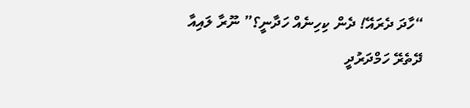“ހާދަ ދެރައޭ! ދެން ކިހިނެއް ހަދާނީ؟” ނޫރާ ލައިއާ ދޭތެރޭ ހަމްދަރުދީ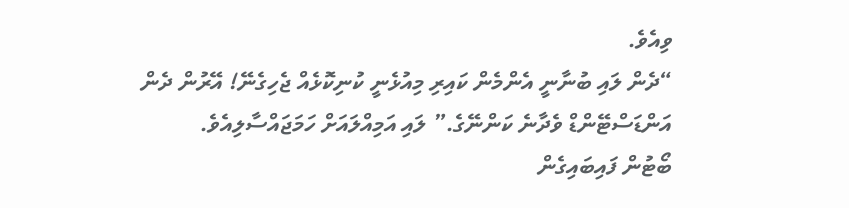ވިއެވެ.
“ދެން ލައި ބުނާނީ އެންމެން ކައިރި މިއުޅެނީ ކުނިކޮޅެއް ޖެހިގެނޭ! އޭރުން ދެން އަންޑަސްޓޭންޑް ވެދާނެ ކަންނޭގެ.” ލައި އަމިއްލައަށް ހަމަޖައްސާލިއެވެ.
ބޯޓުން ފައިބައިގެން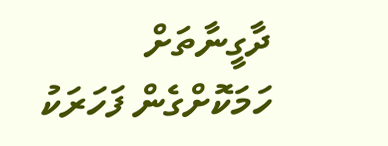ދާގީނާތަށް ހަމަކޮށްގެން ފަހަރަކު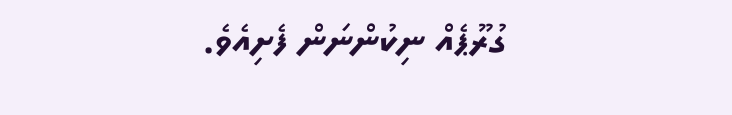ގުރޫޕެއް ނިކުންނަން ފެށިއެވެ.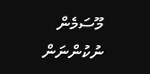މޫސަމެން ނުކުންނަން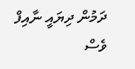ދަމުން ދިޔައީ ނާއިފް ވެސް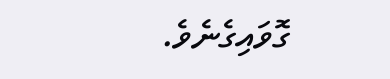ގޮވައިގެނެވެ.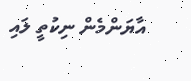އާޔަންމެން ނިކުތީ ލައި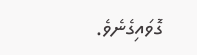ގޮވައިގެނެވެ.